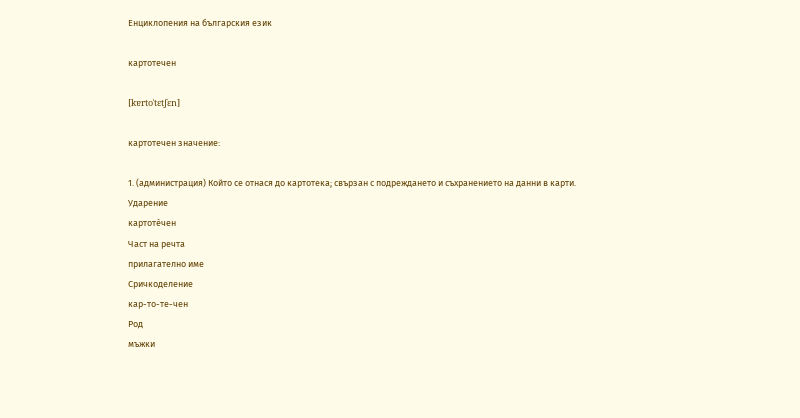Енциклопения на българския език

картотечен

[kɐrtoˈtɛtʃɛn]

картотечен значение:

1. (администрация) Който се отнася до картотека; свързан с подреждането и съхранението на данни в карти.
Ударение
картотѐчен
Част на речта
прилагателно име
Сричкоделение
кар-то-те-чен
Род
мъжки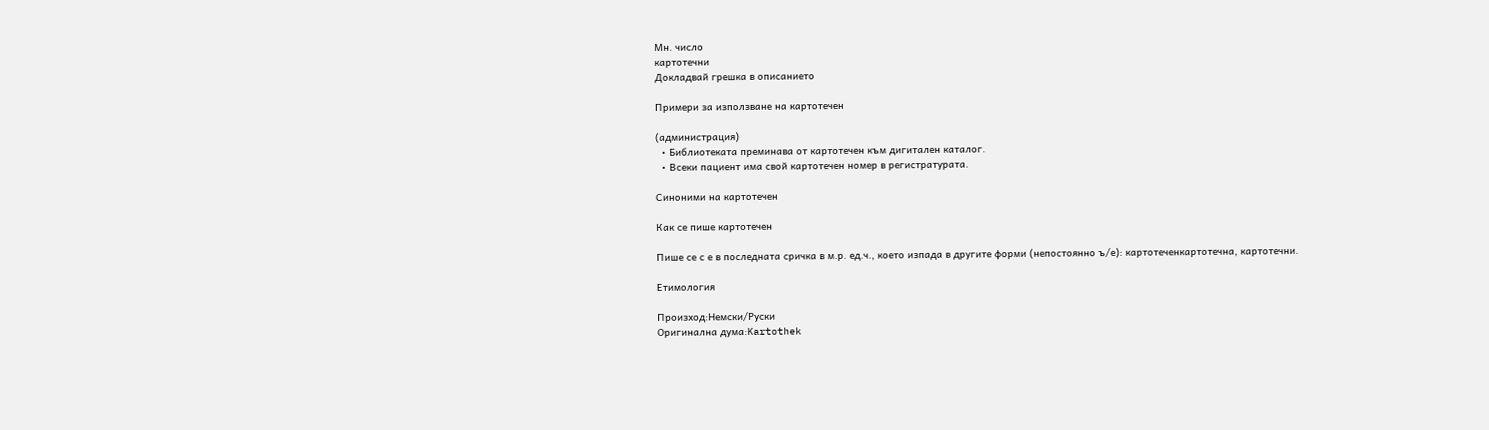Мн. число
картотечни
Докладвай грешка в описанието

Примери за използване на картотечен

(администрация)
  • Библиотеката преминава от картотечен към дигитален каталог.
  • Всеки пациент има свой картотечен номер в регистратурата.

Синоними на картотечен

Как се пише картотечен

Пише се с е в последната сричка в м.р. ед.ч., което изпада в другите форми (непостоянно ъ/е): картотеченкартотечна, картотечни.

Етимология

Произход:Немски/Руски
Оригинална дума:Kartothek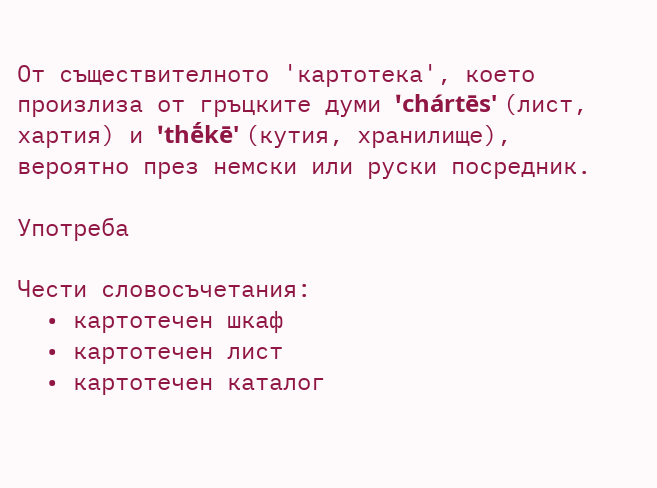От съществителното 'картотека', което произлиза от гръцките думи 'chártēs' (лист, хартия) и 'thḗkē' (кутия, хранилище), вероятно през немски или руски посредник.

Употреба

Чести словосъчетания:
  • картотечен шкаф
  • картотечен лист
  • картотечен каталог